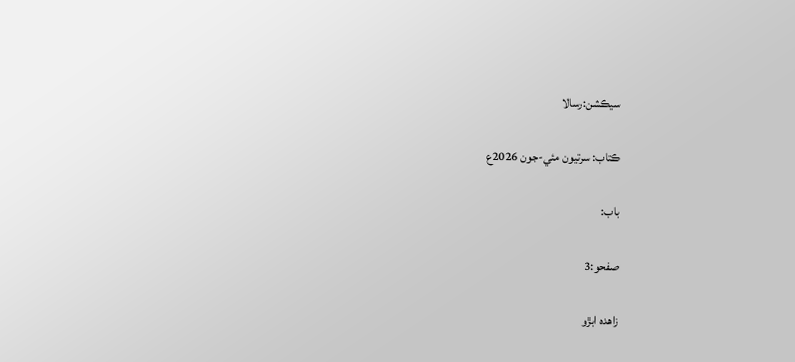سيڪشن:رسالا

ڪتاب: سرتيون مئي-جون 2026ع

باب:

صفحو:3

زاهده ابڙو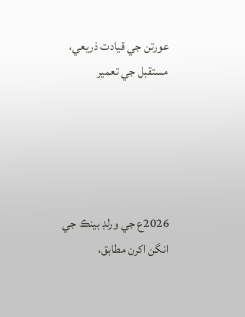عورتن جي قيادت ذريعي، مستقبل جي تعمير





2026ع جي ورلڊ بينڪ جي انگن اکرن مطابق،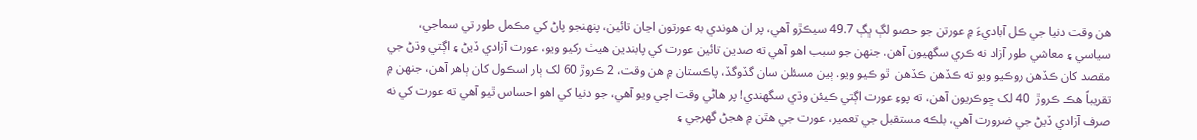هن وقت دنيا جي ڪل آباديءَ ۾ عورتن جو حصو لڳ ڀڳ 49.7 سيڪڙو آهي، پر ان هوندي به عورتون اڃان تائين، پنھنجو پاڻ کي مڪمل طور تي سماجي، سياسي ۽ معاشي طور آزاد نه ڪري سگهيون آهن. جنھن جو سبب اهو آهي ته صدين تائين عورت کي پابندين هيٺ رکيو ويو، عورت آزادي ڏيڻ ۽ اڳتي وڌڻ جي مقصد کان ڪڏهن روڪيو ويو ته ڪڏهن ڪڏهن  ٿو ڪيو ويو. ٻين مسئلن سان گڏوگڏ، پاڪستان ۾ هن وقت، 2 ڪروڙ 60 لک ٻار اسڪول کان ٻاهر آهن، جنھن ۾ تقريباً هڪ ڪروڙ  40 لک ڇوڪريون آهن، ته پوءِ عورت اڳتي ڪيئن وڌي سگهندي! پر هاڻي وقت اچي ويو آهي، جو دنيا کي اهو احساس ٿيو آهي ته عورت کي نه صرف آزادي ڏيڻ جي ضرورت آهي، بلڪه مستقبل جي تعمير، عورت جي هٿن ۾ هجڻ گهرجي ۽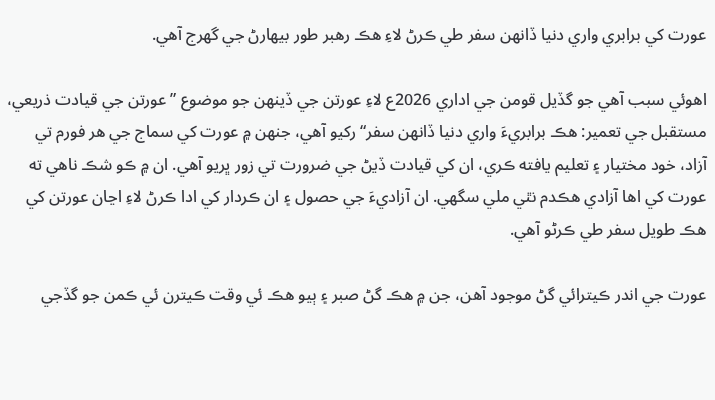عورت کي برابري واري دنيا ڏانھن سفر طي ڪرڻ لاءِ هڪ رهبر طور بيھارڻ جي گهرج آهي.

اهوئي سبب آهي جو گڏيل قومن جي اداري 2026ع لاءِ عورتن جي ڏينھن جو موضوع ”عورتن جي قيادت ذريعي، مستقبل جي تعمير: هڪ برابريءَ واري دنيا ڏانھن سفر“ رکيو آهي، جنھن ۾ عورت کي سماج جي هر فورم تي آزاد، خود مختيار ۽ تعليم يافته ڪري، ان کي قيادت ڏيڻ جي ضرورت تي زور ڀريو آهي. ان ۾ ڪو شڪ ناهي ته عورت کي اها آزادي هڪدم نٿي ملي سگهي. ان آزاديءَ جي حصول ۽ ان ڪردار کي ادا ڪرڻ لاءِ اڃان عورتن کي هڪ طويل سفر طي ڪرڻو آهي.

عورت جي اندر ڪيترائي گڻ موجود آهن، جن ۾ هڪ گڻ صبر ۽ ٻيو هڪ ئي وقت ڪيترن ئي ڪمن جو گڏجي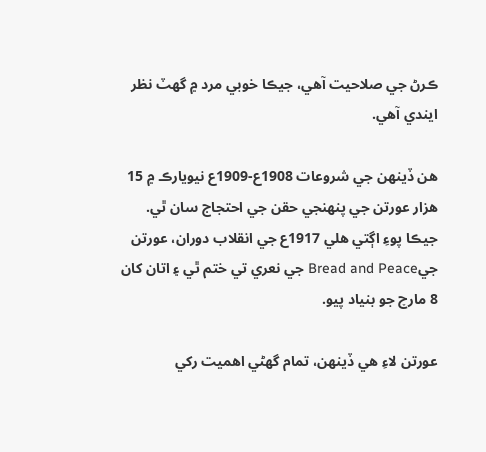ڪرڻ جي صلاحيت آهي، جيڪا خوبي مرد ۾ گهٽ نظر ايندي آهي.

هن ڏينھن جي شروعات 1908ع-1909ع نيويارڪ ۾ 15 هزار عورتن جي پنھنجي حقن جي احتجاج سان ٿي. جيڪا پوءِ اڳتي هلي 1917ع جي انقلاب دوران، عورتن جيBread and Peace جي نعري تي ختم ٿي ۽ اتان کان 8 مارچ جو بنياد پيو.

عورتن لاءِ هي ڏينھن، تمام گهڻي اهميت رکي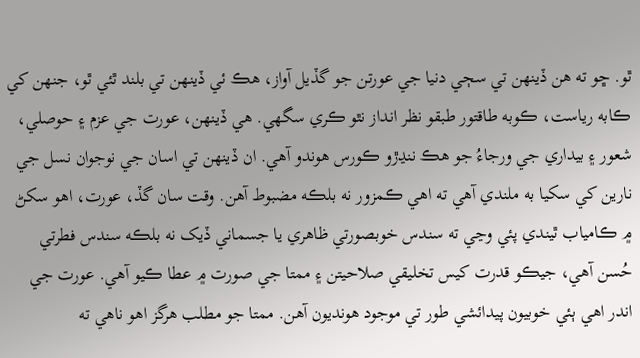ٿو. ڇو ته هن ڏينھن تي سڄي دنيا جي عورتن جو گڏيل آواز، هڪ ئي ڏينھن تي بلند ٿئي ٿو، جنھن کي ڪابه رياست، ڪوبه طاقتور طبقو نظر انداز نٿو ڪري سگهي. هي ڏينھن، عورت جي عزم ۽ حوصلي، شعور ۽ بيداري جي ورجاءُ جو هڪ ننڍڙو ڪورس هوندو آهي. ان ڏينھن تي اسان جي نوجوان نسل جي نارين کي سکيا به ملندي آهي ته اهي ڪمزور نه بلڪه مضبوط آهن. وقت سان گڏ، عورت، اهو سکڻ ۾ ڪامياب ٿيندي پئي وڃي ته سندس خوبصورتي ظاهري يا جسماني ڏيک نه بلڪه سندس فطرتي حُسن آهي، جيڪو قدرت کيس تخليقي صلاحيتن ۽ ممتا جي صورت ۾ عطا ڪيو آهي. عورت جي اندر اهي ٻئي خوبيون پيدائشي طور تي موجود هونديون آهن. ممتا جو مطلب هرگز اهو ناهي ته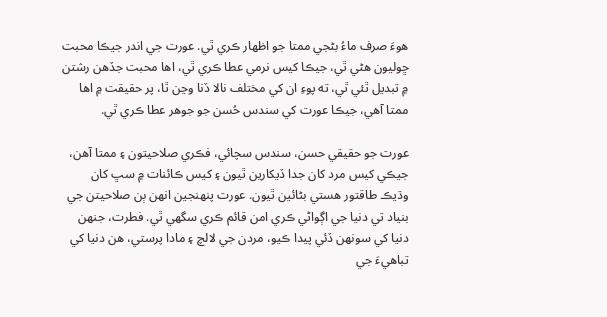هوءَ صرف ماءُ بڻجي ممتا جو اظھار ڪري ٿي. عورت جي اندر جيڪا محبت ڇوليون هڻي ٿي، جيڪا کيس نرمي عطا ڪري ٿي، اها محبت جڏهن رشتن ۾ تبديل ٿئي ٿي، ته پوءِ ان کي مختلف نالا ڏنا وڃن ٿا، پر حقيقت ۾ اها ممتا آهي، جيڪا عورت کي سندس حُسن جو جوهر عطا ڪري ٿي.

عورت جو حقيقي حسن، سندس سچائي، فڪري صلاحيتون ۽ ممتا آهن، جيڪي کيس مرد کان جدا ڏيکارين ٿيون ۽ کيس ڪائنات ۾ سڀ کان وڌيڪ طاقتور هستي بڻائين ٿيون. عورت پنھنجين انهن ٻن صلاحيتن جي بنياد تي دنيا جي اڳواڻي ڪري امن قائم ڪري سگهي ٿي. فطرت، جنھن دنيا کي سونهن ڏئي پيدا ڪيو، مردن جي لالچ ۽ مادا پرستي، هن دنيا کي تباهيءَ جي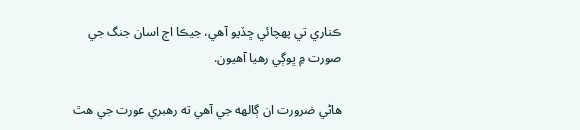ڪناري تي پھچائي ڇڏيو آهي، جيڪا اڄ اسان جنگ جي صورت ۾ ڀوڳي رهيا آهيون.

هاڻي ضرورت ان ڳالھه جي آهي ته رهبري عورت جي هٿ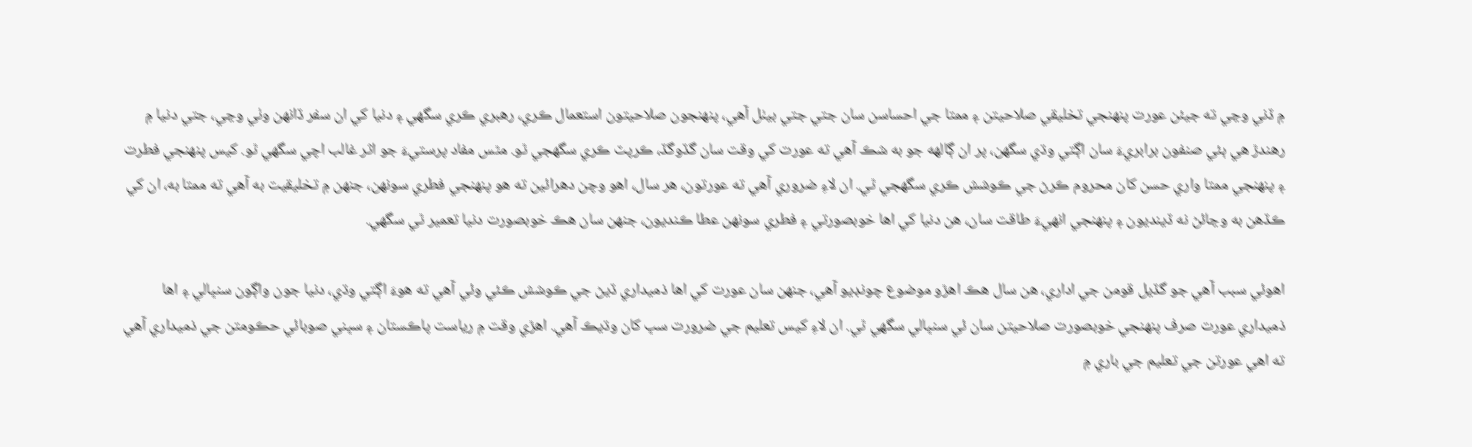۾ ڏني وڃي ته جيئن عورت پنھنجي تخليقي صلاحيتن ۽ ممتا جي احساسن سان جتي جتي بيٺل آهي، پنھنجون صلاحيتون استعمال ڪري، رهبري ڪري سگهي ۽ دنيا کي ان سفر ڏانهن وٺي وڃي، جتي دنيا ۾ رهندڙ هي ٻئي صنفون برابريءَ سان اڳتي وڌي سگهن، پر ان ڳالھه جو به شڪ آهي ته عورت کي وقت سان گڏوگڏ، ڪرپٽ ڪري سگهجي ٿو. مٿس مفاد پرستيءَ جو اثر غالب اچي سگهي ٿو. کيس پنھنجي فطرت ۽ پنھنجي ممتا واري حسن کان محروم ڪرڻ جي ڪوشش ڪري سگهجي ٿي. ان لاءِ ضروري آهي ته عورتون، هر سال، اهو وچن دهرائين ته هو پنھنجي فطري سونهن، جنھن ۾ تخليقيت به آهي ته ممتا به، ان کي ڪڏهن به وڃائڻ نه ڏينديون ۽ پنھنجي انهيءَ طاقت سان، هن دنيا کي اها خوبصورتي ۽ فطري سونھن عطا ڪنديون، جنھن سان هڪ خوبصورت دنيا تعمير ٿي سگهي.

اهوئي سبب آهي جو گڏيل قومن جي اداري، هن سال هڪ اهڙو موضوع چونڊيو آهي، جنھن سان عورت کي اها ذميداري ڏيڻ جي ڪوشش ڪئي وئي آهي ته هوءَ اڳتي وڌي، دنيا جون واڳون سنڀالي ۽ اها ذميداري عورت صرف پنھنجي خوبصورت صلاحيتن سان ئي سنڀالي سگهي ٿي. ان لاءِ کيس تعليم جي ضرورت سڀ کان وڌيڪ آهي. اهڙي وقت ۾ رياست پاڪستان ۽ سڀني صوبائي حڪومتن جي ذميداري آهي ته اهي عورتن جي تعليم جي باري ۾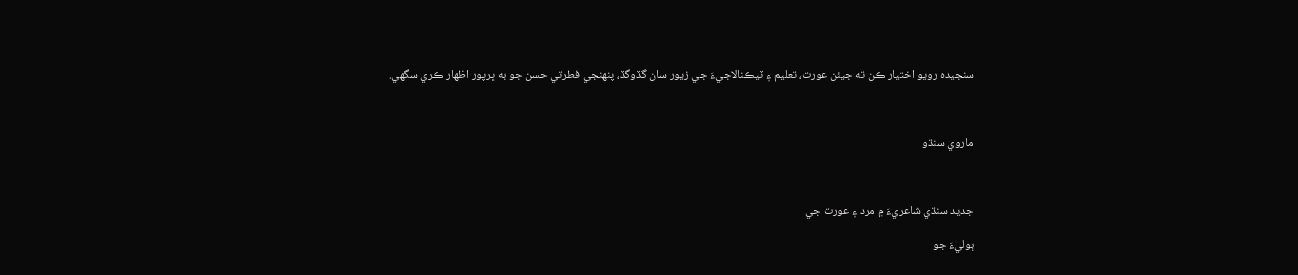سنجيده رويو اختيار ڪن ته جيئن عورت، تعليم ۽ ٽيڪنالاجيءَ جي زيور سان گڏوگڏ، پنھنجي فطرتي حسن جو به ڀرپور اظھار ڪري سگهي.



ماروي سنڌو



جديد سنڌي شاعريءَ ۾ مرد ۽ عورت جي

ٻوليءَ جو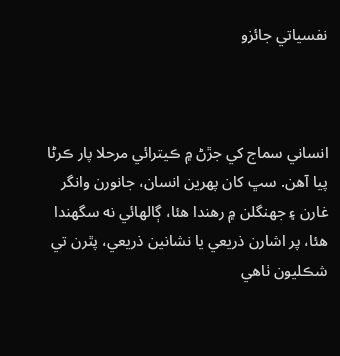نفسياتي جائزو



انساني سماج کي جڙڻ ۾ ڪيترائي مرحلا پار ڪرڻا پيا آهن. سڀ کان پھرين انسان، جانورن وانگر غارن ۽ جھنگلن ۾ رھندا ھئا، ڳالھائي نه سگھندا ھئا، پر اشارن ذريعي يا نشانين ذريعي، پٿرن تي شڪليون ٺاھي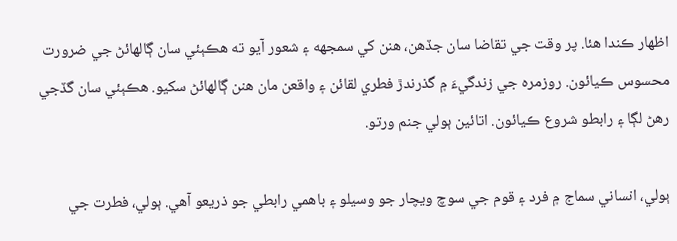اظھار ڪندا هئا. پر وقت جي تقاضا سان جڏهن، ھنن کي سمجهه ۽ شعور آيو ته ھڪٻئي سان ڳالھائڻ جي ضرورت محسوس ڪيائون. روزمره جي زندگيءَ ۾ گذرندڙ فطري لقائن ۽ واقعن مان ھنن ڳالھائڻ سکيو. ھڪٻئي سان گڏجي رھڻ لڳا ۽ رابطو شروع ڪيائون. اتائين ٻولي جنم ورتو.

ٻولي، انساني سماج ۾ فرد ۽ قوم جي سوچ ويچار جو وسيلو ۽ باھمي رابطي جو ذريعو آهي. ٻولي، فطرت جي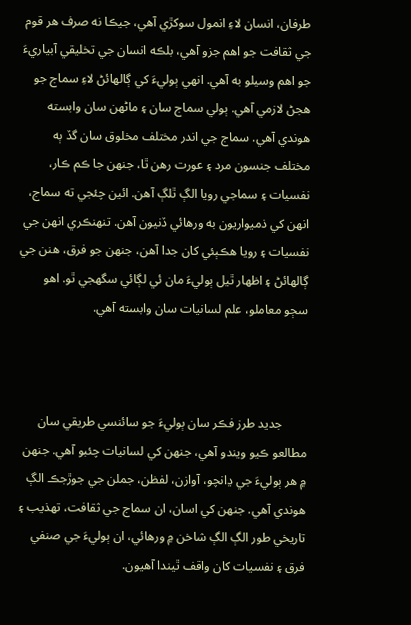طرفان، انسان لاءِ انمول سوکڙي آهي، جيڪا نه صرف ھر قوم جي ثقافت جو اھم جزو آهي، بلڪه انسان جي تخليقي آبياريءَ جو اھم وسيلو به آھي. انھي ٻوليءَ کي ڳالھائڻ لاءِ سماج جو ھجڻ لازمي آھي. ٻولي سماج سان ۽ ماڻھن سان وابسته ھوندي آھي. سماج جي اندر مختلف مخلوق سان گڏ ٻه مختلف جنسون مرد ۽ عورت رهن ٿا، جنھن جا ڪم ڪار، نفسيات ۽ سماجي رويا الڳ ٿلڳ آھن. ائين چئجي ته سماج، انھن کي ذميواريون به ورھائي ڏنيون آهن. تنھنڪري انھن جي نفسيات ۽ رويا ھڪٻئي کان جدا آھن، جنھن جو فرق، ھنن جي ڳالھائڻ ۽ اظھار ٿيل ٻوليءَ مان ئي لڳائي سگھجي ٿو. اھو سڄو معاملو، علم لسانيات سان وابسته آهي.



        جديد طرز فڪر سان ٻوليءَ جو سائنسي طريقي سان مطالعو ڪيو ويندو آهي، جنھن کي لسانيات چئبو آهي. جنھن ۾ ھر ٻوليءَ جي ڍانچو، آوازن، لفظن، جملن جي جوڙجڪ الڳ ھوندي آھي. جنھن کي اسان، ان سماج جي ثقافت، تھذيب ۽ تاريخي طور الڳ الڳ شاخن ۾ ورھائي، ان ٻوليءَ جي صنفي فرق ۽ نفسيات کان واقف ٿيندا آھيون.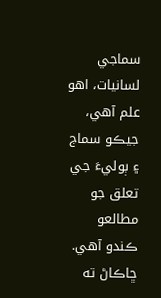سماجي لسانيات، اھو علم آھي، جيڪو سماج ۽ ٻوليءَ جي تعلق جو مطالعو ڪندو آهي. ڇاڪاڻ ته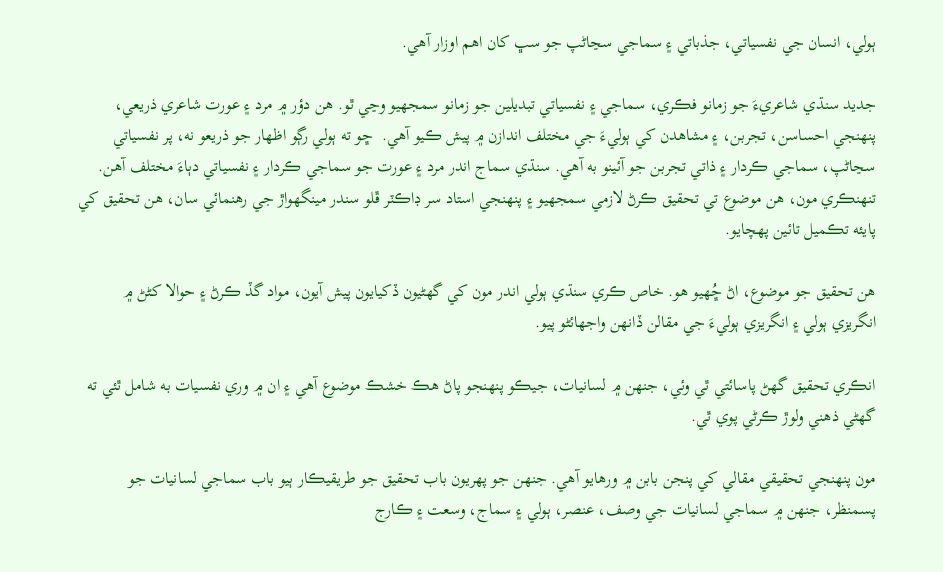ٻولي، انسان جي نفسياتي، جذباتي ۽ سماجي سڃاڻپ جو سڀ کان اھم اوزار آهي.

جديد سنڌي شاعريءَ جو زمانو فڪري، سماجي ۽ نفسياتي تبديلين جو زمانو سمجهيو وڃي ٿو. ھن دؤر ۾ مرد ۽ عورت شاعري ذريعي، پنھنجي احساسن، تجربن، ۽ مشاھدن کي ٻوليءَ جي مختلف اندازن ۾ پيش ڪيو آھي.  ڇو ته ٻولي رڳو اظھار جو ذريعو نه، پر نفسياتي سڃاڻپ، سماجي ڪردار ۽ ذاتي تجربن جو آئينو به آهي. سنڌي سماج اندر مرد ۽ عورت جو سماجي ڪردار ۽ نفسياتي دٻاءَ مختلف آھن. تنھنڪري مون، ھن موضوع تي تحقيق ڪرڻ لازمي سمجھيو ۽ پنھنجي استاد سر ڊاڪٽر ڦلو سندر مينگهواڙ جي رھنمائي سان، ھن تحقيق کي پايئه تڪميل تائين پھچايو.

ھن تحقيق جو موضوع، اڻ ڇُھيو ھو. خاص ڪري سنڌي ٻولي اندر مون کي گهڻيون ڏکيايون پيش آيون، مواد گڏ ڪرڻ ۽ حوالا کڻڻ ۾ انگريزي ٻولي ۽ انگريزي ٻوليءَ جي مقالن ڏانھن واجهائڻو پيو.

انڪري تحقيق گهڻ پاسائتي ٿي وئي، جنھن ۾ لسانيات، جيڪو پنھنجو پاڻ ھڪ خشڪ موضوع آهي ۽ ان ۾ وري نفسيات به شامل ٿئي ته گهڻي ذھني ولوڙ ڪرڻي پوي ٿي.

مون پنھنجي تحقيقي مقالي کي پنجن بابن ۾ ورهايو آهي. جنھن جو پھريون باب تحقيق جو طريقيڪار ٻيو باب سماجي لسانيات جو پسمنظر، جنھن ۾ سماجي لسانيات جي وصف، عنصر، ٻولي ۽ سماج، وسعت ۽ ڪارج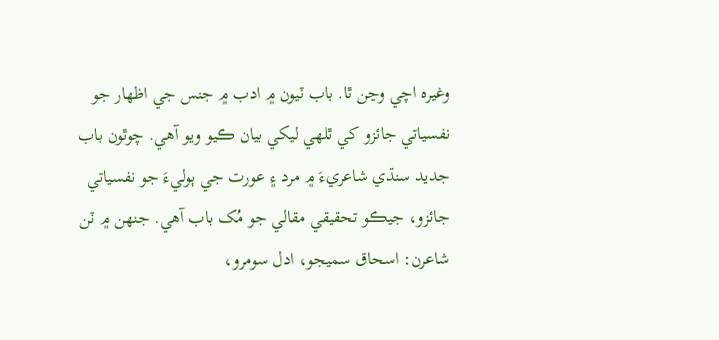وغيره اچي وڃن ٿا. باب ٽيون ۾ ادب ۾ جنس جي اظھار جو نفسياتي جائزو کي ٿلھي ليکي بيان ڪيو ويو آهي. چوٿون باب جديد سنڌي شاعريءَ ۾ مرد ۽ عورت جي ٻوليءَ جو نفسياتي جائزو، جيڪو تحقيقي مقالي جو مُک باب آھي. جنھن ۾ ٽن شاعرن: اسحاق سميجو، ادل سومرو،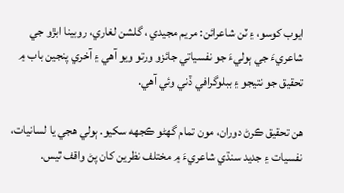ايوب کوسو، ۽ ٽن شاعرائن: مريم مجيدي ، گلشن لغاري، روبينا ابڙو جي شاعريءَ جي ٻوليءَ جو نفسياتي جائزو ورتو ويو آهي ۽ آخري پنجين باب ۾ تحقيق جو نتيجو ۽ ببلوگرافي ڏني وئي آهي.

ھن تحقيق ڪرڻ دوران، مون تمام گهڻو ڪجهه سکيو. ٻولي ھجي يا لسانيات، نفسيات ۽ جديد سنڌي شاعريءَ ۾ مختلف نظرين کان پڻ واقف ٿيس.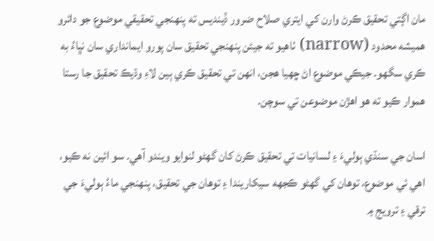مان اڳتي تحقيق ڪرڻ وارن کي ايتري صلاح ضرور ڏينديس ته پنھنجي تحقيقي موضوع جو دائرو ھميشه محدود (narrow) ٺاھيو ته جيئن پنھنجي تحقيق سان پورو ايمانداري سان نڀاءُ به ڪري سگھو. جيڪي موضوع اڻ ڇھيا ھجن، انھن تي تحقيق ڪري ٻين لاءِ وڌيڪ تحقيق جا رستا هموار ڪيو ته ھو اهڙن موضوعن تي سوچن.

اسان جي سنڌي ٻوليءَ ۽ لسانيات تي تحقيق ڪرڻ کان گھڻو لنوايو ويندو آهي. سو ائين نه ڪيو، اھي ئي موضوع، توھان کي گھڻو ڪجهه سيکاريندا ۽ توھان جي تحقيق، پنھنجي ماءُ ٻوليءَ جي ترقي ۽ ترويج ۾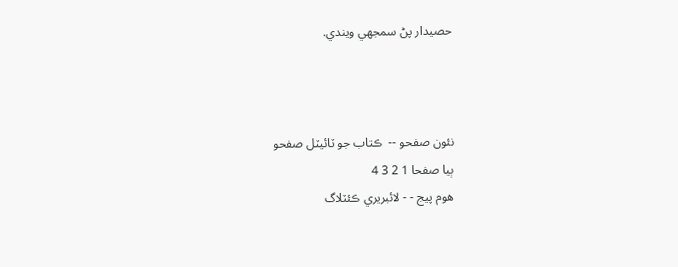حصيدار پڻ سمجهي ويندي.



نئون صفحو --  ڪتاب جو ٽائيٽل صفحو
ٻيا صفحا 1 2 3 4
هوم پيج - - لائبريري ڪئٽلاگ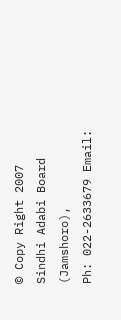© Copy Right 2007
Sindhi Adabi Board (Jamshoro),
Ph: 022-2633679 Email: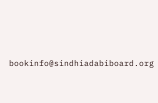bookinfo@sindhiadabiboard.org